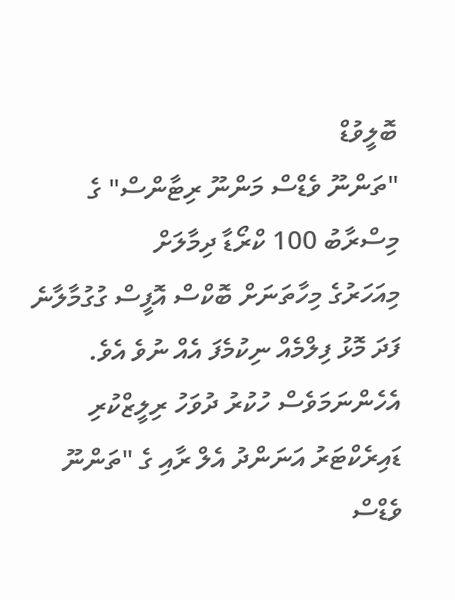ބޮލީވުޑް
"ތަންނޫ ވެޑްސް މަންނޫ ރިޓާންސް" ގެ މިސްރާބު 100 ކްރޯޑާ ދިމާލަށް
މިއަހަރުގެ މިހާތަނަށް ބޮކްސް އޮފީސް ގުގުމާލާނެ ފަދަ މޮޅު ފިލްމެއް ނިކުމެފަ އެއް ނުވެ އެވެ. އެހެންނަމަވެސް ހުކުރު ދުވަހު ރިލީޒްކުރި ޑައިރެކްޓަރު އަނަންދު އެލް ރާއި ގެ "ތަންނޫ ވެޑްސް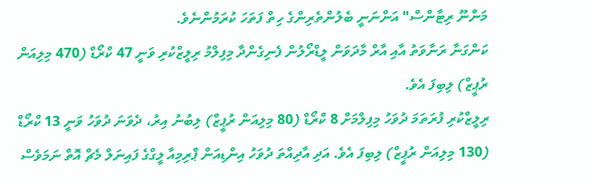މަންނޫ ރިޓާންސް" އަންނަނީ ބެލުންތެރިންގެ ހިތް ފަތަހަ ކުރަމުންނެވެ.
ކަންގަނާ ރަނާވަތު އާއި އާރް މާދަވަން ލީޑްރޯލުން ފެނިގެންދާ މިފިލްމު ރިލީޒްކުރި ވަނީ 47 ކްރޯޑް (470 މިލިއަން ރުޕީޒް) ލިބިފަ އެވެ.
ރިލީޒްކުރި ފުރަތަމަ ދުވަހު މިފިލްމަށް 8 ކްރޯޑް (80 މިލިއަން ރުޕީޒް) ލިބުނު އިރު، ދެވަނަ ދުވަހު ވަނީ 13 ކްރޯޑް (130 މިލިއަން ރުޕީޒް) ލިބިފަ އެވެ. އަދި އާދިއްތަ ދުވަހު އިންޑިއަން ޕްރިމިއާ ލީގްގެ ފައިނަލް މެޗް އޮތް ނަމަވެސް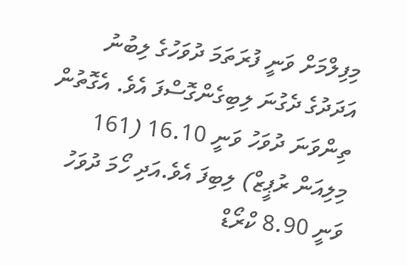މިފިލްމަށް ވަނީ ފުރަތަމަ ދުވަހުގެ ލިބުނު އަދަދުގެ ދެގުނަ ލިބިގެންގޮސްފަ އެވެ. އެގޮތުން ތިންވަނަ ދުވަހު ވަނީ 16.10 (161 މިލިއަން ރުޕީޒް) ލިބިފަ އެވެ.އަދި ހޯމަ ދުވަހު ވަނީ 8.90 ކްރޯޑް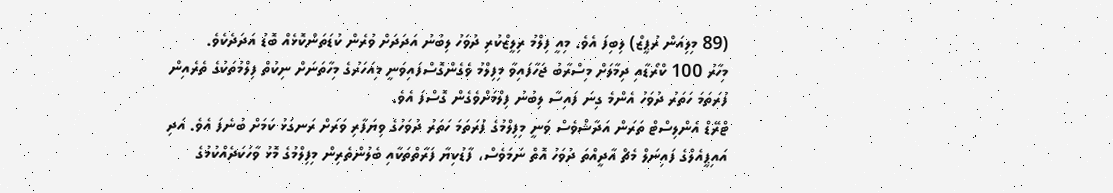(89 މިލިއަން ރުޕީޒް) ލިބިފަ އެވެ. މިއީ ފިލްމު ރިލީޒްކުރި ދުވަހު ލިބުނު އަދަދަށް ވުރެން ކުޑަތަންކޮޅެއް ބޮޑު އަދަދެކެވެ.
މިހާރު 100 ކްރޯޑާއި ދިމާލަށް މިސްރާބު ޖަހާފައިވާ މިފިލްމު ވެގެންގޮސްފައިވަނީ މިއަހަރުގެ މިހާތަނަށް ނިކުތް ފިލްމުތަކުގެ ތެރެއިން ފުރަތަމަ ހަތަރު ދުވަހު އެންމެ ގިނަ ފައިސާ ލިބުނު ފިލްމަށްވެގެން ގޮސްފަ އެވެ.
ޓްރޭޑް އެންލިސްޓް ތަރަން އަދާޝްވެސް ވަނީ މިފިލްމުގެ ފުރަތަމަ ހަތަރު ދުވަހުގެ ވިޔަފާރި ވަރަށް ރަނގަޅު ކަމަށް ބުނެފަ އެވެ. އަދި އައިޕީއެލްގެ ފައިނަލް މެޗް އާދީއްތަ ދުވަހު އޮތް ނަމަވެސް، ފާޑުކިޔާ ފަރާތްތަކާއި ބެލުންތެރިން މިފިލްމުގެ މޮޅު ވާހަކަދެއްކުމުގެ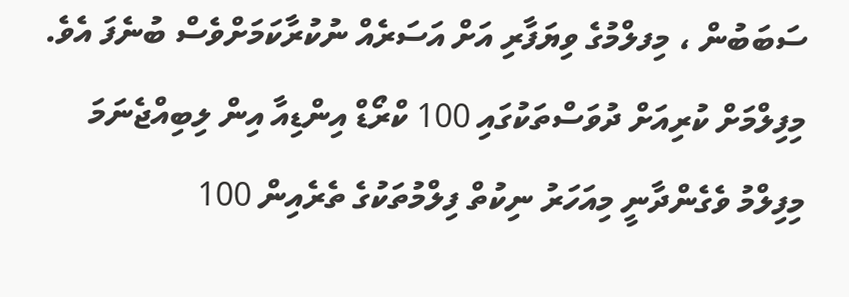ސަބަބުން ، މިފލްމުގެ ވިޔަފާރި އަށް އަސަރެއް ނުކުރާކަމަށްވެސް ބުނެފަ އެވެ. މިފިލްމަށް ކުރިއަށް ދުވަސްތަކުގައި 100 ކްރޯޑް އިންޑިއާ އިން ލިބިއްޖެނަމަ މިފިލްމު ވެގެންދާނީ މިއަހަރު ނިކުތް ފިލްމުތަކުގެ ތެރެއިން 100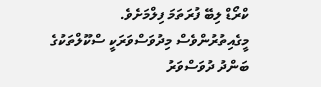ކްރޯޑް ލިބޭ ފުރަތަމަ ފިލްމަށެވެ.
މީގެއިތުރުންވެސް މިދުވަސްވަރަކީ ސްކޫލްތަކުގެ ބަންދު ދުވަސްވަރު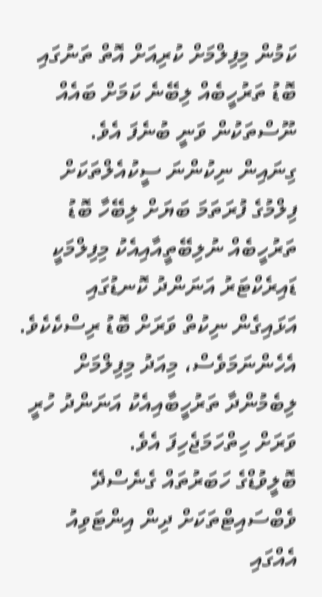ކަމުން މިފިލްމަށް ކުރިއަށް އޮތް ތަނުގައި ބޮޑު ތަރުހީބެއް ލިބޭނެ ކަމަށް ބައެއް ނޫސްތަކުން ވަނީ ބުނެފަ އެވެ.
ގިނައިން ނިކުންނަ ސީކުއެލްތަކަށް ފިލްމުގެ ފުރަތަމަ ބަޔަށް ލިބޭހާ ބޮޑު ތަރުހީބެއް ނުލިބޭތީއާއިއެކު މިފިލްމަކީ ޑައިރެކްޓަރު އަނަންދު ކޮނޑުގައި އަޅައިގެން ނިކުތް ވަރަށް ބޮޑު ރިސްކެކެވެ. އެހެންނަމަވެސް، މިއަދު މިފިލްމަށް ލިބެމުންދާ ތަރުހީބާއިއެކު އަނަންދު ހުރީ ވަރަށް ހިތްހަމަޖެހިފަ އެވެ.
ބޮލީވުޑްގެ ހަބަރުތައް ގެނެސްދޭ ވެބްސައިޓްތަކަށް ދިން އިންޓަވިއު އެއްގައި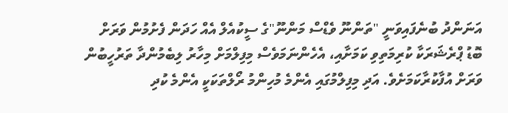އަނަންދު ބުނެފައިވަނީ "ތަންނޫ ވެޑްސް މަންނޫ"ގެ ސީކުއެލް އެއް ހަދަން ފެށުމުން ވަރަށް ބޮޑު ޕްރެޝަރަކާ ކުރިމަތިވި ކަމަށާއި، އެހެންނަމަވެސް މިފިލްމަށް މިހާރު ލިބެމުންދާ ތަރުހީބުން ވަރަށް އުފާކުރާކަމަށެވެ. އަދި މިފިލްމުގައި އެންމެ މުހިންމު ރޯލްތަކަކީ އެންމެ ކުދި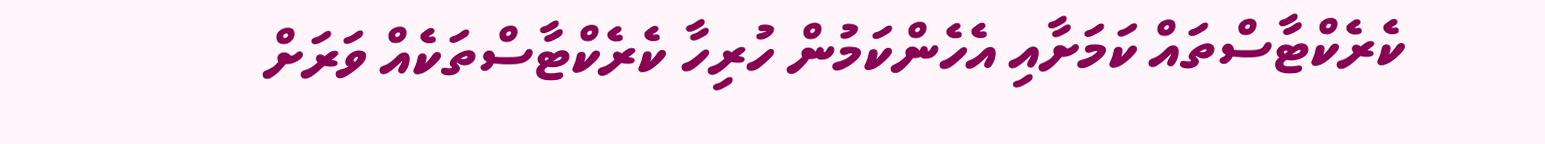ކެރެކްޓާސްތައް ކަމަށާއި އެހެންކަމުން ހުރިހާ ކެރެކްޓާސްތަކެއް ވަރަށް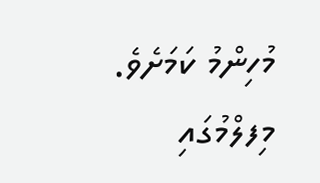މުހިންމު ކަމަށެވެ.
މިފލްމުގައި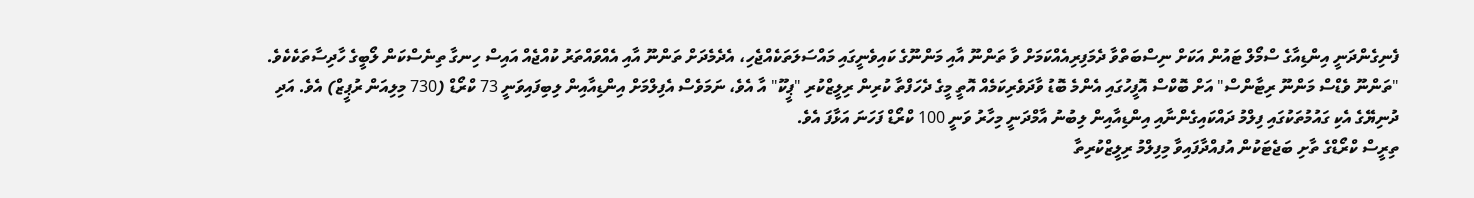ފެނިގެންދަނީ އިންޑިއާގެ ސްމޯލް ޓައުން އަކަށް ނިސްބަތްވާ ދެމަފިރިއެއްކަމަށް ވާ ތަންނޫ އާއި މަންނޫގެ ކައިވެނީގައި މައްސަލަތަކެއްޖެހި، އެދެމެދަށް ތަންނޫ އާއި އެއްވައްތަރު ކުއްޖެއް އައިސް ހިނގާ ތިނެސްކަން ލޯބީގެ ހާދިސާތަކެކެވެ.
"ތަންނޫ ވެޑްސް މަންނޫ ރިޓާންސް" އަށް ބޮކްސް އޮފީހުގައި އެންމެ ބޮޑު ވާދަވެރިކަމެއް އޮތީ މީގެ ދެހަފްތާ ކުރިން ރިލީޒްކުރި "ޕީކޫ" އާ އެވެ، ނަމަވެސް އެފިލްމަށް އިންޑިއާއިން ލިބިފައިވަނީ 73 ކްރޯޑް (730 މިލިއަން ރުޕީޒް) އެވެ. އަދި ދުނިޔޭގެ އެކި ގައުމުތަކުގައި ފިލްމު ދައްކައިގެންނާއި އިންޑިއާއިން ލިބުނު އާމްދަނީ މިހާރު ވަނީ 100 ކްރޯޑް ފަހަނަ އަޅާފަ އެވެ.
ތިރީސް ކްރޯޑްގެ ތާށި ބަޖެޓަކުން އުފއްދާފައިވާ މިފިލްމު ރިލީޒްކުރިތާ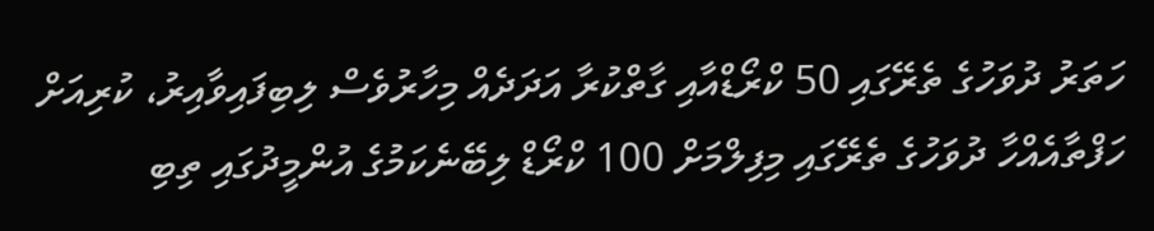ހަތަރު ދުވަހުގެ ތެރޭގައި 50 ކްރޯޑްއާއި ގާތްކުރާ އަދަދެއް މިހާރުވެސް ލިބިފައިވާއިރު، ކުރިއަށް ހަފްތާއެއްހާ ދުވަހުގެ ތެރޭގައި މިފިލްމަށް 100 ކްރޯޑް ލިބޭނެކަމުގެ އުންމީދުގައި ތިބި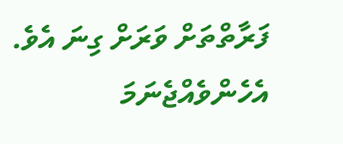ފަރާތްތަށް ވަރަށް ގިނަ އެވެ. އެހެންވެއްޖެނަމަ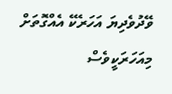ވޭދުވެދިޔަ އަހަރެކޭ އެއްގޮތަށް މިއަހަރަކީވެސް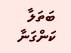ބަތަލާ ކަންގަނާ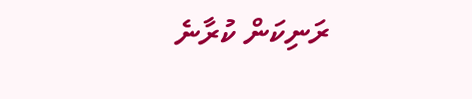ރަނިކަން ކުރާނެ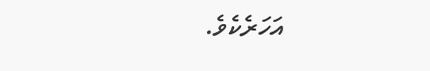އަހަރެކެވެ.